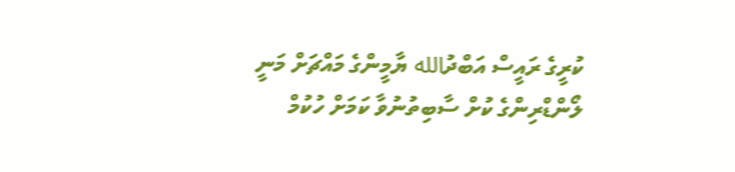ކުރީގެ ރައީސް އަބްދުالله ޔާމީންގެ މައްޗަށް މަނީ ލޯންޑްރިންގެ ކުށް ސާބިތުނުވާ ކަމަށް ހުކުމް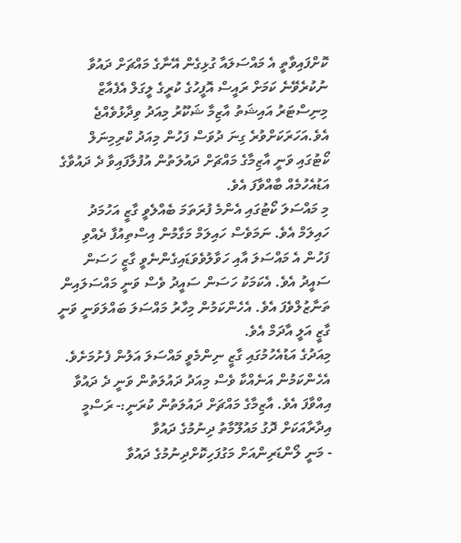ކޮށްފައިވާތީ އެ މައްސަލައާ ގުޅިގެން އޭނާގެ މައްޗަށް ދައުވާ ނުކުރެވޭނެ ކަމަށް ރައީސް އޮފީހުގެ ކުރީގެ ލީގަލް އެފެއާޒް މިނިސްޓަރު އައިޝަތު އާޒިމާ ޝަކޫރު މިއަދު ވިދާޅުވެއްޖެ އެވެ.އަހަރަކަށްވުރެ ގިނަ ދުވަސް ފަހުން މިއަދު ކްރިމިނަލް ކޯޓުގައި ވަނީ އާޒިމާގެ މައްޗަށް ދައުލަތުން އުފުލާފައިވާ ދެ ދައުވާގެ އަޑުއެހުމެއް ބާއްވާފަ އެވެ.
މި މައްސަލަ ކޯޓުގައި އެންމެ ފުރަތަމަ ބެއްލެވީ ގާޒީ އަހުމަދު ހައިލަމް އެވެ. ނަމަވެސް ހައިލަމް މަގާމުން އިސްތިއުފާ ދެއްވި ފަހުން އެ މައްސަލަ އާއި ހަވާލުވެވަޑައިގެންނެވީ ގާޒީ ހަސަން ސައީދު އެވެ. އެކަމަކު ހަސަން ސައީދު ވެސް ވަނީ މައްސަލައިން ތަނާޒުލްވެފަ އެވެ. އެހެންކަމުން މިހާރު މައްސަލަ ބައްލަވަނީ ވަނީ ގާޒީ އަލީ އާދަމް އެވެ.
މިއަދުގެ އަޑުއެހުމުގައި ގާޒީ ނިންމެވީ މައްސަލަ އަލުން ފެށުމަށެވެ. އެހެންކަމުން އަނެއްކާ ވެސް މިއަދު ދައުލަތުން ވަނީ ދެ ދައުވާ އިއްވާފަ އެވެ. އާޒިމާގެ މައްޗަށް ދައުލަތުން ކުރަނީ:- ރަސްމީ އިދާރާއަކަށް ދޮގު މައުލޫމާތު ދިނުމުގެ ދައުވާ
- މަނީ ލޯންޑަރިންއަށް މަގުފަހިކޮށްދިނުމުގެ ދައުވާ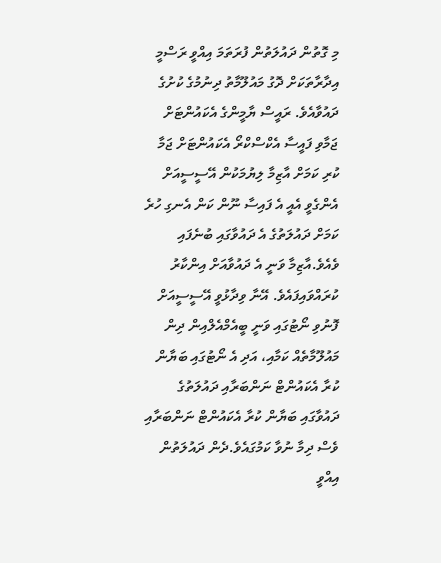މި ގޮތުން ދައުލަތުން ފުރަތަމަ އިއްވީ ރަސްމީ އިދާރާތަކަށް ދޮގު މައުލޫމާތު ދިނުމުގެ ކުށުގެ ދައުވާއެވެ. ރައީސް ޔާމީންގެ އެކައުންޓަށް ޖަމާވި ފައީސާ އެކްސްކްރޯ އެކައުންޓަށް ޖަމާ ކުރި ކަމަށް އާޒިމާ ލިޔުމަކުން އޭސީސީއަށް އެންގެވީ އެއީ އެ ފައިސާ ނޫން ކަން އެނގި ހުރެ ކަމަށް ދައުލަތުގެ އެ ދައުވާގައި ބުނެފައި ވެއެވެ.އާޒިމާ ވަނީ އެ ދައުވާއަށް އިންކާރު ކުރައްވައިފައެވެ. އޭނާ ވިދާޅުވީ އޭސީސީއަށް ފޮނުވި ނޯޓުގައި ވަނީ ބީއެމްއެލްއިން ދިން މައުލޫމާތެއް ކަމާއި، އަދި އެ ނޯޓުގައި ބަޔާން ކުރާ އެކައުންޓް ނަންބަރާއި ދައުލަތުގެ ދައުވާގައި ބަޔާން ކުރާ އެކައުންޓް ނަންބަރާއި ވެސް ދިމާ ނުވާ ކަމުގައެވެ.ދެން ދައުލަތުން އިއްވީ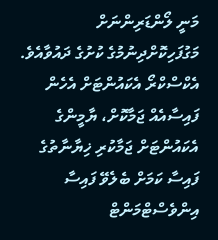މަނީ ލޯންޑަރިންނަށް މަގުފަހިކޮށްދިނުމުގެ ކުށުގެ ދައުވާއެވެ. އެކްސްކްރޯ އެކައުންޓަށް އެހެން ފައިސާއެއް ޖަމާކޮށް، ޔާމީންގެ އެކައުންޓަށް ޖަމާކުރި ޚިޔާނާތުގެ ފައިސާ ކަމަށް ބެލެވޭ ފައިސާ އިންވެސްޓްމަންޓް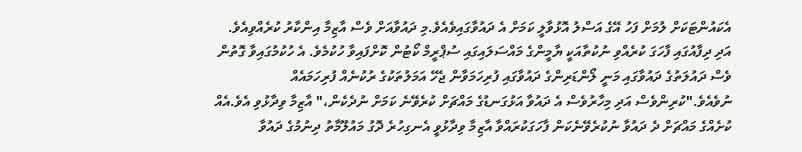އެކައުންޓަކަށް ލުމަށް ފަހު އޭގެ އަސްލު އޮޅުވާލީ ކަމަށް އެ ދައުވާގައިވެއެވެ.މި ދައުވާއަށް ވެސް އާޒިމާ އިންކާރު ކުރެއްވިއެވެ. އަދި ދިފާއުގައި ފާހަގަ ކުރެއްވި ނުކުތާއަކީ ޔާމީންގެ މައްސަލައިގައި ސުޕްރީމް ކޯޓުން ކޮށްފައިވާ ހުކުމެވެ. އެ ހުކުމުގައިވާ ގޮތުން ވެސް ދައުލަތުގެ ދައުވާގައި މަނީ ލޯންޑަރިންގެ ދައުވާގައި ފުރިހަމަވާން ޖެހޭ އަމަލުތަކުގެ ރުކުނެއް ފުރިހަމައެއް ނުވެއެވެ."ކުރިންވެސް އަދި މިހާރުވެސް އެ ދައުވާ އަޅުގަނޑުގެ މައްޗަށް ކުރެވޭނެ ކަމަށް ނުދެކެން،" އާޒިމާ ވިދާޅުވި އެވެ.އެއް ކުށެއްގެ މައްޗަށް ދެ ދައުވާ ނުކުރެވޭނެކަން ފާހަގަކުރައްވާ އާޒިމާ ވިދާޅުވީ އެނގިހުރެ ދޮގު މައުލޫމާތު ދިނުމުގެ ދައުވާ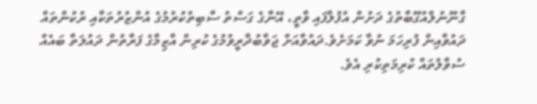ގާނޫނުލްއުގޫބާތުގެ ދަށުން އުފުލާފައި ވާތީ، އޭނާގެ ގަސްތު ސާބިތުކުރުމުގެ އުންޒުރުތަކާއި ރުކުންތައް ދައުވާއިން ފުރިހަމަ ނުވާ ކަމަށެވެ.ދައުވާއަށް ޖަވާބުދާރީވުމުގެ ކުރިން އާޒިމާގެ ފަރާތުން ދައުލަތާ ބައެއް ސުވާލުތައް ކުރިމަތިކުރި އެވެ.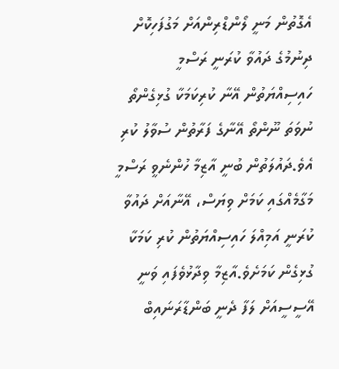އެގޮތުން މަނީ ލޯންޑްރިންއަށް މަގުފަހިކޮށް ދިނުމުގެ ދައުވާ ކުރަނީ ރަސްމީ ހައިސިއްޔަތުން އޭނާ ކުރިކަމަކާ ގުޅިގެންތޯ ނުވަތަ ނޫންތޯ އޭނާގެ ފަރާތުން ސުވާލު ކުރި އެވެ.ދައުލަތުން ބުނީ އާޒިމާ ހުންނެވީ ރަސްމީ މަގާމެއްގައި ކަމަށް ވިޔަސް، އޭނާއަށް ދައުވާ ކުރަނީ އަމިއްލަ ހައިސިއްޔަތުން ކުރި ކަމަކާ ގުޅިގެން ކަމަށެވެ.އާޒިމާ ވިދާޅުވެފައި ވަނީ އޭސީސީއަށް ލަފާ ދެނީ ބަންޑާރަނައިބް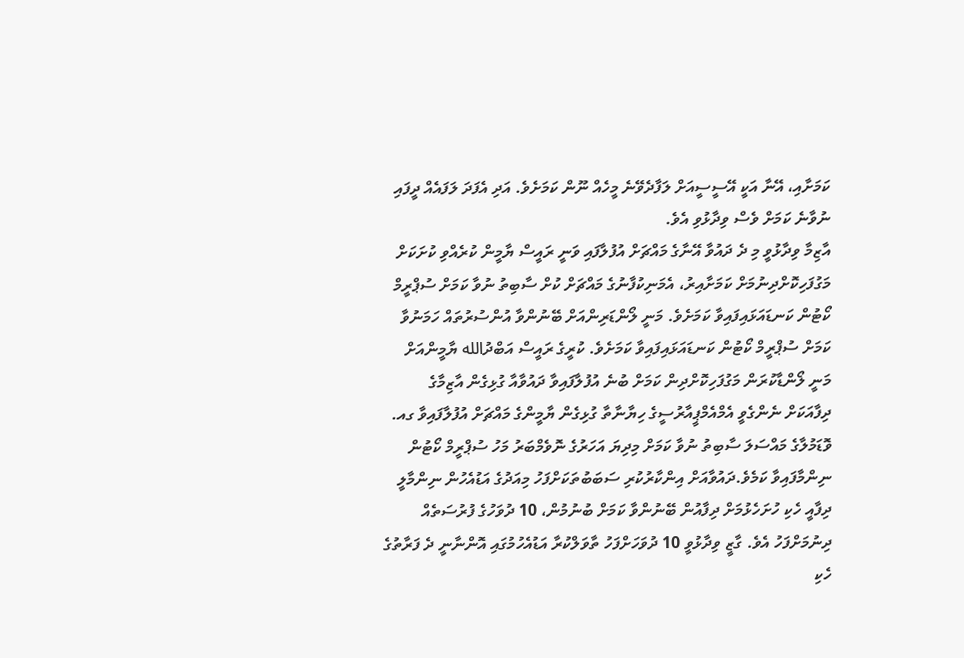ކަމަށާއި، އޭނާ އަކީ އޭސީސީއަށް ލަފާދެވޭނެ މީހެއް ނޫން ކަމަށެވެ. އަދި އެފަދަ ލަފައެއް ދީފައި ނުވާނެ ކަމަށް ވެސް ވިދާޅުވި އެވެ.
އާޒިމާ ވިދާޅުވީ މި ދެ ދައުވާ އޭނާގެ މައްޗަށް އުފުލާފައި ވަނީ ރައީސް ޔާމީން ކުރެއްވި ކުށަކަށް މަގުފަހިކޮށްދިނުމަށް ކަމަށާއިރު، އެމަނިކުފާނުގެ މައްޗަށް ކުށް ސާބިތު ނުވާ ކަމަށް ސުޕްރީމް ކޯޓުން ކަނޑައަޅައިފައިވާ ކަމަށެވެ. މަނީ ލޯންޑަރިންއަށް ބޭނުންވާ އުންސުރުތައް ހަމަނުވާ ކަމަށް ސުޕްރީމް ކޯޓުން ކަނޑައަޅައިފައިވާ ކަމަށެވެ. ކުރީގެ ރައީސް އަބްދުالله ޔާމީންއަށް މަނީ ލޯންޑާކުރަން މަގުފަހިކޮށްދިން ކަމަށް ބުނެ އުފުލާފައިވާ ދައުވާއާ ގުޅިގެން އާޒިމާގެ ދިފާއަކަށް ނެންގެވީ އެމްއެމްޕީއާރުސީގެ ހިޔާނާތާ ގުޅިގެން ޔާމީންގެ މައްޗަށް އުފުލާފައިވާ ގއ. ވޮޑަމުލާގެ މައްސަލަ ސާބިތު ނުވާ ކަމަށް މިދިޔަ އަހަރުގެ ނޮވެމްބަރު މަހު ސުޕްރީމް ކޯޓުން ނިންމާފައިވާ ކަމެވެ.ދައުވާއަށް އިންކާރުކުރި ސަބަބުތަކަށްފަހު މިއަދުގެ އަޑުއެހުން ނިންމާލީ ދިފާއީ ހެކި ހުށަހެޅުމަށް ދިފާއުން ބޭނުންވާ ކަމަށް ބުނުމުން، 10 ދުވަހުގެ ފުރުސަތެއް ދިނުމަށްފަހު އެވެ. ގާޒީ ވިދާޅުވީ 10 ދުވަހަށްފަހު ތާވަލްކުރާ އަޑުއެހުމުގައި އޮންނާނީ ދެ ފަރާތުގެ ހެކި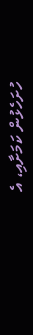ހުށަހެޅުން ކަމަށާއި، އެ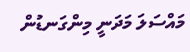މައްސަލަ މަދަނީ މިންގަނޑުން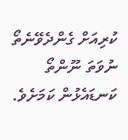ކުރިއަށް ގެންދެވޭނެތޯ ނުވަތަ ނޫންތޯ ކަނޑައެޅުން ކަމަށެވެ.